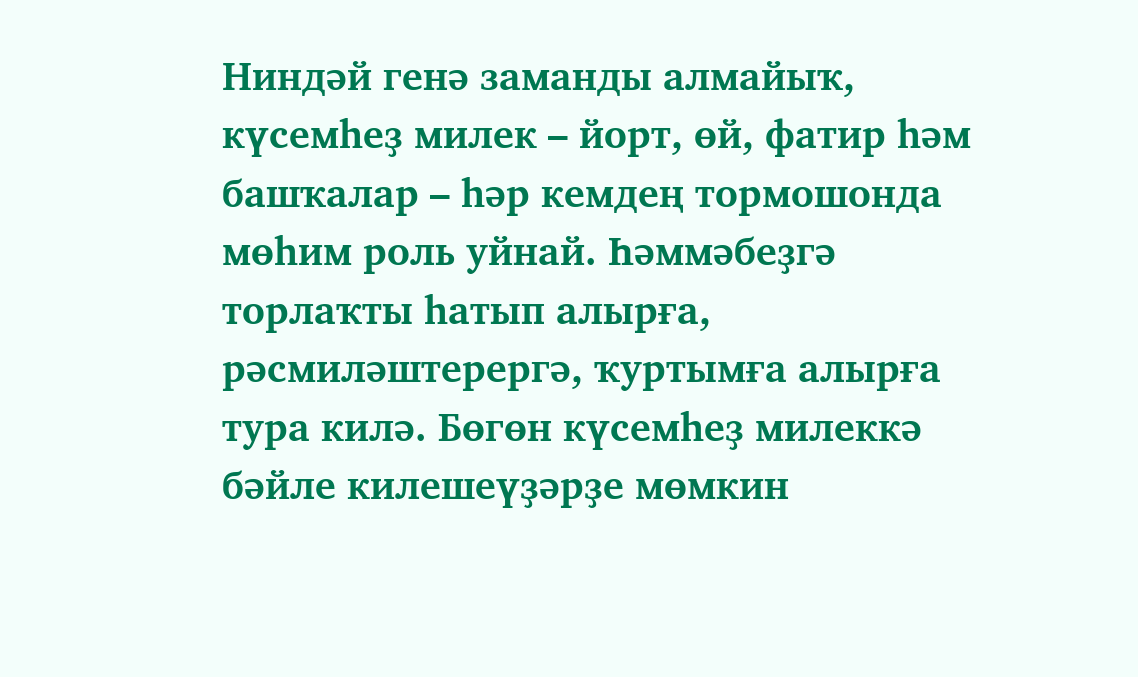Ниндәй генә заманды алмайыҡ, күсемһеҙ милек – йорт, өй, фатир һәм башҡалар – һәр кемдең тормошонда мөһим роль уйнай. Һәммәбеҙгә торлаҡты һатып алырға, рәсмиләштерергә, ҡуртымға алырға тура килә. Бөгөн күсемһеҙ милеккә бәйле килешеүҙәрҙе мөмкин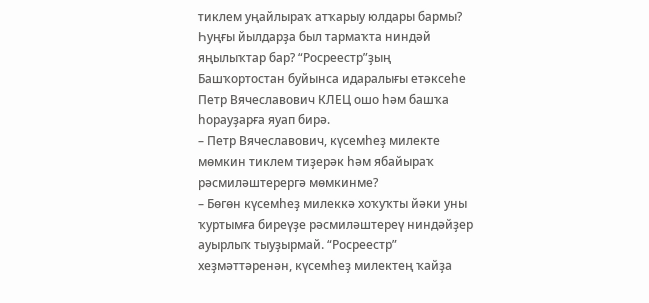тиклем уңайлыраҡ атҡарыу юлдары бармы? Һуңғы йылдарҙа был тармаҡта ниндәй яңылыҡтар бар? “Росреестр”ҙың Башҡортостан буйынса идаралығы етәксеһе Петр Вячеславович КЛЕЦ ошо һәм башҡа һорауҙарға яуап бирә.
– Петр Вячеславович, күсемһеҙ милекте мөмкин тиклем тиҙерәк һәм ябайыраҡ рәсмиләштерергә мөмкинме?
– Бөгөн күсемһеҙ милеккә хоҡуҡты йәки уны ҡуртымға биреүҙе рәсмиләштереү ниндәйҙер ауырлыҡ тыуҙырмай. “Росреестр” хеҙмәттәренән, күсемһеҙ милектең ҡайҙа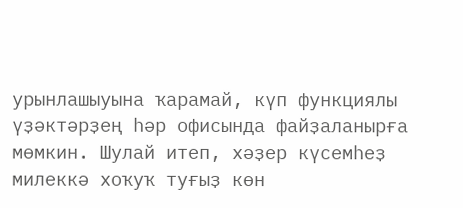урынлашыуына ҡарамай, күп функциялы үҙәктәрҙең һәр офисында файҙаланырға мөмкин. Шулай итеп, хәҙер күсемһеҙ милеккә хоҡуҡ туғыҙ көн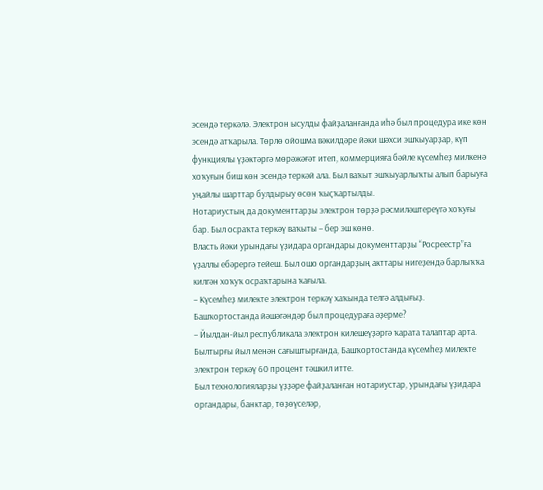эсендә теркәлә. Электрон ысулды файҙаланғанда иһә был процедура ике көн эсендә атҡарыла. Төрлө ойошма вәкилдәре йәки шәхси эшҡыуарҙар, күп функциялы үҙәктәргә мөрәжәғәт итеп, коммерцияға бәйле күсемһеҙ милкенә хоҡуғын биш көн эсендә теркәй ала. Был ваҡыт эшҡыуарлыҡты алып барыуға уңайлы шарттар булдырыу өсөн ҡыҫҡартылды.
Нотариустың да документтарҙы электрон төрҙә рәсмиләштереүгә хоҡуғы бар. Был осраҡта теркәү ваҡыты – бер эш көнө.
Власть йәки урындағы үҙидара органдары документтарҙы “Росреестр”ға үҙаллы ебәрергә тейеш. Был ошо органдарҙың акттары нигеҙендә барлыҡҡа килгән хоҡуҡ осраҡтарына ҡағыла.
– Күсемһеҙ милекте электрон теркәү хаҡында телгә алдығыҙ. Башҡортостанда йәшәгәндәр был процедураға әҙерме?
– Йылдан-йыл республикала электрон килешеүҙәргә ҡарата талаптар арта. Былтырғы йыл менән сағыштырғанда, Башҡортостанда күсемһеҙ милекте электрон теркәү 60 процент тәшкил итте.
Был технологияларҙы үҙҙәре файҙаланған нотариустар, урындағы үҙидара органдары, банктар, төҙөүселәр,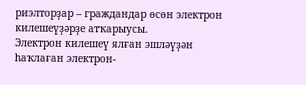риэлторҙар – граждандар өсөн электрон килешеүҙәрҙе атҡарыусы.
Электрон килешеү ялған эшләүҙән һаҡлаған электрон-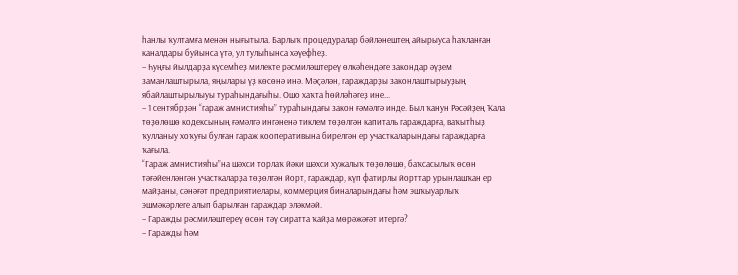һанлы ҡултамға менән нығытыла. Барлыҡ процедуралар бәйләнештең айырыуса һаҡланған каналдары буйынса үтә, ул тулыһынса хәүефһеҙ.
– Һуңғы йылдарҙа күсемһеҙ милекте рәсмиләштереү өлкәһендәге закондар әүҙем заманлаштырыла, яңылары үҙ көсөнә инә. Мәҫәлән, гараждарҙы законлаштырыуҙың ябайлаштырылыуы тураһындағыһы. Ошо хаҡта һөйләһәгеҙ ине...
– 1 сентябрҙән “гараж амнистияһы” тураһындағы закон ғәмәлгә инде. Был ҡанун Рәсәйҙең Ҡала төҙөлөшө кодексының ғәмәлгә ингәненә тиклем төҙөлгән капиталь гараждарға, ваҡытһыҙ ҡулланыу хоҡуғы булған гараж кооперативына бирелгән ер участкаларындағы гараждарға ҡағыла.
“Гараж амнистияһы”на шәхси торлаҡ йәки шәхси хужалыҡ төҙөлөшө, баҡсасылыҡ өсөн тәғәйенләнгән участкаларҙа төҙөлгән йорт, гараждар, күп фатирлы йорттар урынлашҡан ер майҙаны, сәнәғәт предприятиелары, коммерция биналарындағы һәм эшҡыуарлыҡ эшмәкәрлеге алып барылған гараждар эләкмәй.
– Гаражды рәсмиләштереү өсөн тәү сиратта ҡайҙа мөрәжәғәт итергә?
– Гаражды һәм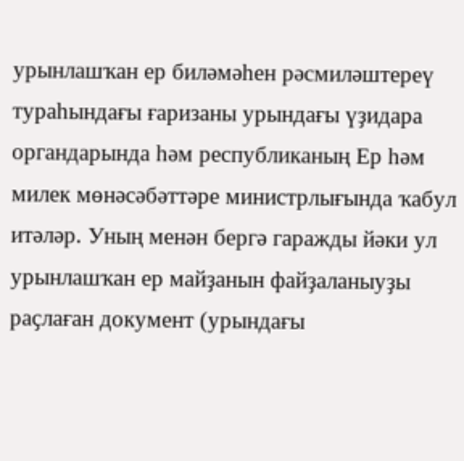урынлашҡан ер биләмәһен рәсмиләштереү тураһындағы ғаризаны урындағы үҙидара органдарында һәм республиканың Ер һәм милек мөнәсәбәттәре министрлығында ҡабул итәләр. Уның менән бергә гаражды йәки ул урынлашҡан ер майҙанын файҙаланыуҙы раҫлаған документ (урындағы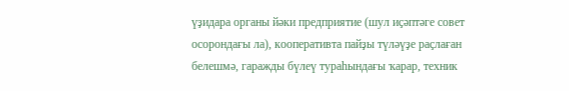үҙидара органы йәки предприятие (шул иҫәптәге совет осорондағы ла), кооперативта пайҙы түләүҙе раҫлаған белешмә, гаражды бүлеү тураһындағы ҡарар, техник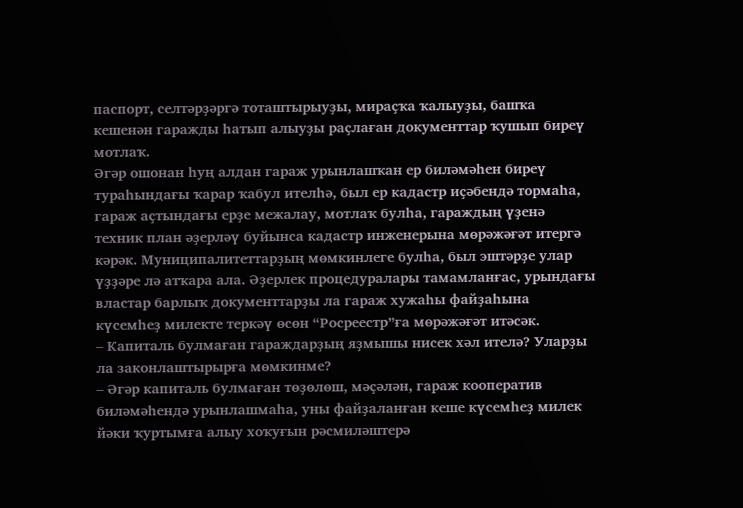паспорт, селтәрҙәргә тоташтырыуҙы, мираҫҡа ҡалыуҙы, башҡа кешенән гаражды һатып алыуҙы раҫлаған документтар ҡушып биреү мотлаҡ.
Әгәр ошонан һуң алдан гараж урынлашҡан ер биләмәһен биреү тураһындағы ҡарар ҡабул ителһә, был ер кадастр иҫәбендә тормаһа, гараж аҫтындағы ерҙе межалау, мотлаҡ булһа, гараждың үҙенә техник план әҙерләү буйынса кадастр инженерына мөрәжәғәт итергә кәрәк. Муниципалитеттарҙың мөмкинлеге булһа, был эштәрҙе улар үҙҙәре лә атҡара ала. Әҙерлек процедуралары тамамланғас, урындағы властар барлыҡ документтарҙы ла гараж хужаһы файҙаһына күсемһеҙ милекте теркәү өсөн “Росреестр”ға мөрәжәғәт итәсәк.
– Капиталь булмаған гараждарҙың яҙмышы нисек хәл ителә? Уларҙы ла законлаштырырға мөмкинме?
– Әгәр капиталь булмаған төҙөлөш, мәҫәлән, гараж кооператив биләмәһендә урынлашмаһа, уны файҙаланған кеше күсемһеҙ милек йәки ҡуртымға алыу хоҡуғын рәсмиләштерә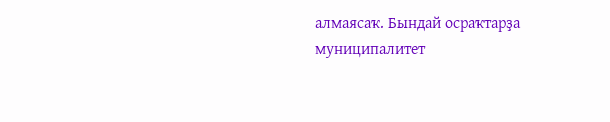алмаясаҡ. Бындай осраҡтарҙа муниципалитет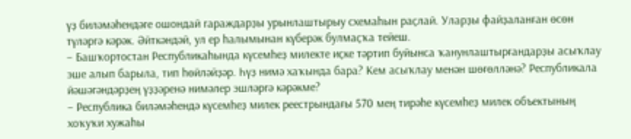үҙ биләмәһендәге ошондай гараждарҙы урынлаштырыу схемаһын раҫлай. Уларҙы файҙаланған өсөн түләргә кәрәк. Әйткәндәй, ул ер һалымынан күберәк булмаҫҡа тейеш.
– Башҡортостан Республикаһында күсемһеҙ милекте иҫке тәртип буйынса ҡанунлаштырғандарҙы асыҡлау эше алып барыла, тип һөйләйҙәр. Һүҙ нимә хаҡында бара? Кем асыҡлау менән шөғөлләнә? Республикала йәшәгәндәрҙең үҙҙәренә нимәлер эшләргә кәрәкме?
– Республика биләмәһендә күсемһеҙ милек реестрындағы 570 мең тирәһе күсемһеҙ милек объектының хоҡуҡи хужаһы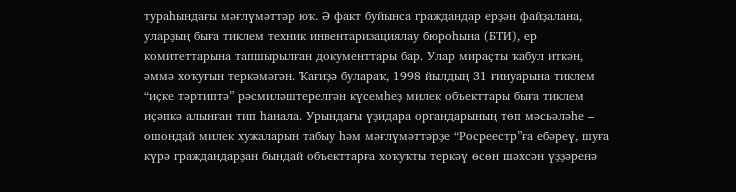тураһындағы мәғлүмәттәр юҡ. Ә факт буйынса граждандар ерҙән файҙалана, уларҙың быға тиклем техник инвентаризациялау бюроһына (БТИ), ер комитеттарына тапшырылған документтары бар. Улар мираҫты ҡабул иткән, әммә хоҡуғын теркәмәгән. Ҡағиҙә булараҡ, 1998 йылдың 31 ғинуарына тиклем “иҫке тәртиптә” рәсмиләштерелгән күсемһеҙ милек объекттары быға тиклем иҫәпкә алынған тип һанала. Урындағы үҙидара органдарының төп мәсьәләһе – ошондай милек хужаларын табыу һәм мәғлүмәттәрҙе “Росреестр”ға ебәреү, шуға күрә граждандарҙан бындай объекттарға хоҡуҡты теркәү өсөн шәхсән үҙҙәренә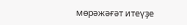мөрәжәғәт итеүҙе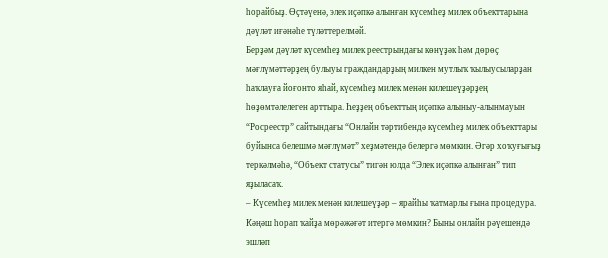һорайбыҙ. Өҫтәүенә, элек иҫәпкә алынған күсемһеҙ милек объекттарына дәүләт иғәнәһе түләттерелмәй.
Берҙәм дәүләт күсемһеҙ милек реестрындағы көнүҙәк һәм дөрөҫ мәғлүмәттәрҙең булыуы граждандарҙың милкен мутлыҡ ҡылыусыларҙан һаҡлауға йоғонто яһай, күсемһеҙ милек менән килешеүҙәрҙең һөҙөмтәлелеген арттыра. Һеҙҙең объекттың иҫәпкә алыныу-алынмауын “Росреестр” сайтындағы “Онлайн тәртибендә күсемһеҙ милек объекттары буйынса белешмә мәғлүмәт” хеҙмәтендә белергә мөмкин. Әгәр хоҡуғығыҙ теркәлмәһә, “Объект статусы” тигән юлда “Элек иҫәпкә алынған” тип яҙыласаҡ.
– Күсемһеҙ милек менән килешеүҙәр – ярайһы ҡатмарлы ғына процедура. Кәңәш һорап ҡайҙа мөрәжәғәт итергә мөмкин? Быны онлайн рәүешендә эшләп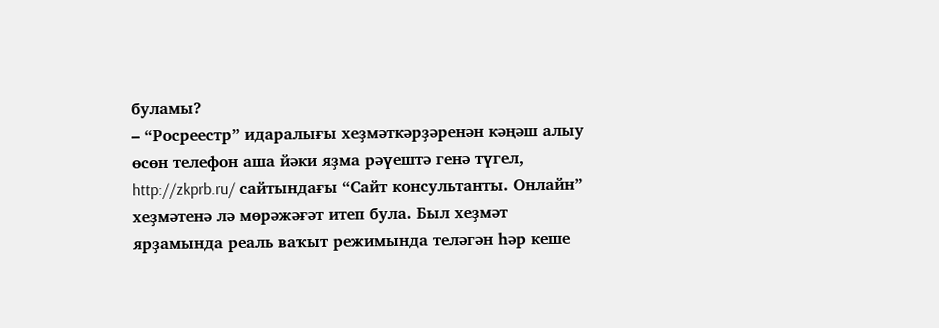буламы?
– “Росреестр” идаралығы хеҙмәткәрҙәренән кәңәш алыу өсөн телефон аша йәки яҙма рәүештә генә түгел, http://zkprb.ru/ сайтындағы “Сайт консультанты. Онлайн” хеҙмәтенә лә мөрәжәғәт итеп була. Был хеҙмәт ярҙамында реаль ваҡыт режимында теләгән һәр кеше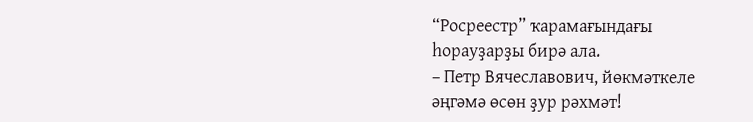“Росреестр” ҡарамағындағы һорауҙарҙы бирә ала.
– Петр Вячеславович, йөкмәткеле әңгәмә өсөн ҙур рәхмәт!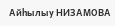Айһылыу НИЗАМОВА